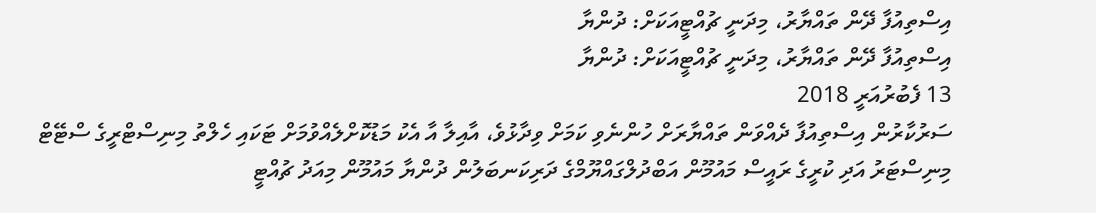އިސްތިއުފާ ދޭން ތައްޔާރު، މިދަނީ ޗުއްޓީއަކަށް: ދުންޔާ
އިސްތިއުފާ ދޭން ތައްޔާރު، މިދަނީ ޗުއްޓީއަކަށް: ދުންޔާ
13 ފެބުރުއަރީ 2018
ސަރުކާރުން އިސްތިއުފާ ދެއްވަން ތައްޔާރަށް ހުންނެވި ކަމަށް ވިދާޅުވެ، އާއިލާ އާ އެކު މަޑުކޮށްލެއްވުމަށް ޓަކައި ހެލްތު މިނިސްޓްރީގެ ސްޓޭޓް މިނިސްޓަރު އަދި ކުރީގެ ރައީސް މައުމޫން އަބްދުލްގައްޔޫމްގެ ދަރިކަނބަލުން ދުންޔާ މައުމޫން މިއަދު ޗުއްޓީ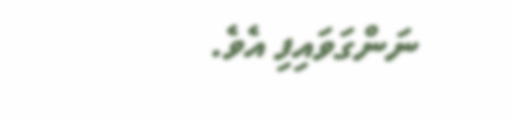ނަންގަވައިފި އެވެ.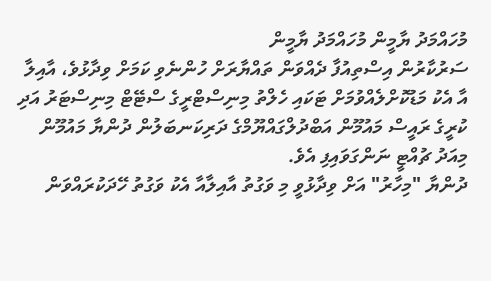މުހައްމަދު ޔާމީން މުހައްމަދު ޔާމީން
ސަރުކާރުން އިސްތިއުފާ ދެއްވަން ތައްޔާރަށް ހުންނެވި ކަމަށް ވިދާޅުވެ، އާއިލާ އާ އެކު މަޑުކޮށްލެއްވުމަށް ޓަކައި ހެލްތު މިނިސްޓްރީގެ ސްޓޭޓް މިނިސްޓަރު އަދި ކުރީގެ ރައީސް މައުމޫން އަބްދުލްގައްޔޫމްގެ ދަރިކަނބަލުން ދުންޔާ މައުމޫން މިއަދު ޗުއްޓީ ނަންގަވައިފި އެވެ.
ދުންޔާ "މިހާރު" އަށް ވިދާޅުވީ މި ވަގުތު އާއިލާއާ އެކު ވަގުތު ހޭދަކުރައްވަން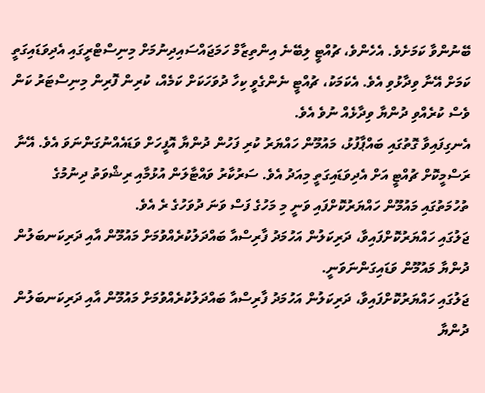ބޭނުންވާ ކަމަށެވެ. އެހެންވެ، ޗުއްޓީ ލިބޭނެ އިންތިޒާމް ހަމަޖައްސައިދިނުމަށް މިނިސްޓްރީގައި އެދިވަޑައިގަތީ ކަމަށް އޭނާ ވިދާޅުވި އެވެ. އެކަމަކު، ޗުއްޓީ ނެންގެވީ ކިހާ ދުވަހަކަށް ކަމެއް، ކުރިން ފޮރިން މިނިސްޓަރު ކަން ވެސް ކުރެއްވި ދުންޔާ ވިދާޅެއް ނުވެ އެވެ.
އެނގިފައިވާ ގޮތުގައި ބައްޕާފުޅު، މައުމޫން ހައްޔަރު ކުރި ފަހުން ދުންޔާ އޮފީހަށް ވަޑައެއްނުގަންނަވަ އެވެ. އޭނާ ރަސްމީކޮށް ޗުއްޓީ އަށް އެދިވަޑައިގަތީ މިއަދު އެވެ. ސަރުކާރު ވައްޓާލަން އުޅުމާއި ރިޝްވަތު ދިނުމުގެ ތުހުމަތުގައި މައުމޫން ހައްޔަރުކޮށްފައި ވަނީ މި މަހުގެ ފަސް ވަނަ ދުވަހުގެ ރެ އެވެ.
ޖަލުގައި ހައްޔަރުކޮށްފައިވާ، ދަރިކަލުން އަހުމަދު ފާރިސްއާ ބައްދަލުކުރެއްވުމަށް މައުމޫން އާއި ދަރިކަނބަލުން ދުންޔާ މައުމޫން ވަޑައިގަންނަވަނީ.
ޖަލުގައި ހައްޔަރުކޮށްފައިވާ، ދަރިކަލުން އަހުމަދު ފާރިސްއާ ބައްދަލުކުރެއްވުމަށް މައުމޫން އާއި ދަރިކަނބަލުން ދުންޔާ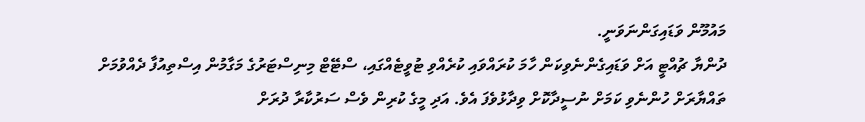މައުމޫން ވަޑައިގަންނަވަނީ.
ދުންޔާ ޗުއްޓީ އަށް ވަޑައިގެންނެވިކަން ހާމަ ކުރައްވައި ކުރެއްވި ޓުވީޓެއްގައި، ސްޓޭޓް މިނިސްޓަރުގެ މަގާމުން އިސްތިއުފާ ދެއްވުމަށް ތައްޔާރަށް ހުންނެވި ކަމަށް ނުސީދާކޮށް ވިދާޅުވެފަ އެވެ. އަދި މީގެ ކުރިން ވެސް ސަރުކާރާ ދުރަށް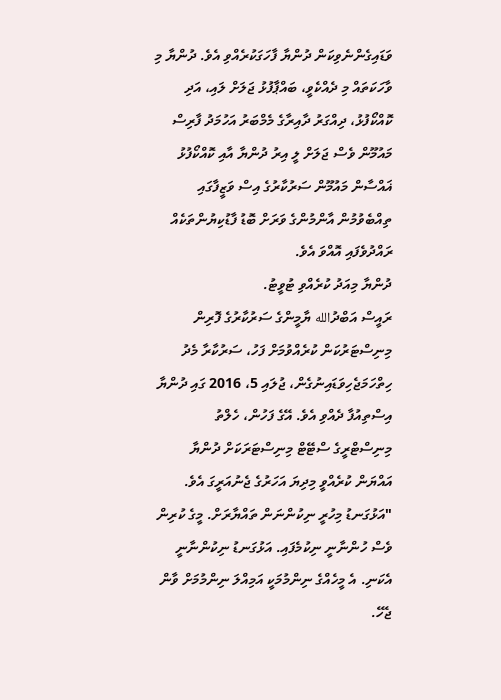ވަޑައިގެންނެވިކަން ދުންޔާ ފާހަގަކުރެއްވި އެވެ. ދުންޔާ މި ވާހަކަތައް މި ދެއްކެވީ، ބައްޕާފުޅު ޖަލަށް ލައި، އަދި ކޮއްކޯފުޅު، ދިއްގަރު ދާއިރާގެ މެމްބަރު އަހުމަދު ފާރިސް މައުމޫން ވެސް ޖަލަށް ލީ އިރު ދުންޔާ އާއި ކޮއްކޯފުޅު ޣައްސާން މައުމޫން ސަރުކާރުގެ އިސް ވަޒީފާގައި ތިއްބެވުމުން އާންމުންގެ ވަރަށް ބޮޑު ފާޑުކިޔުންތަކެއް ރައްދުވެފައި އޮއްވަ އެވެ.
ދުންޔާ މިއަދު ކުރެއްވި ޓުވީޓު.
ރައީސް އަބްދުالله ޔާމީންގެ ސަރުކާރުގެ ފޮރިން މިނިސްޓަރުކަން ކުރެއްވުމަށް ފަހު، ސަރުކާރާ މެދު ހިތްހަމަޖެހިވަޑައިނުގެން، ޖުލައި 5، 2016 ގައި ދުންޔާ އިސްތިއުފާ ދެއްވި އެވެ. އޭގެ ފަހުން، ހެލްތު މިނިސްޓްރީގެ ސްޓޭޓް މިނިސްޓަރަކަށް ދުންޔާ އައްޔަން ކުރެއްވީ މިދިޔަ އަހަރުގެ ޖެނުއަރީގަ އެވެ.
"އަޅުގަނޑު މިހުރީ ނިކުންނަން ތައްޔާރަށް. މީގެ ކުރިން ވެސް ހުންނާނީ ނިކުމެފައި. އަޅުގަނޑު ނިކުންނާނީ އެކަނި. އެ މީހެއްގެ ނިންމުމަކީ އަމިއްލަ ނިންމުމަށް ވާން ޖެހޭ.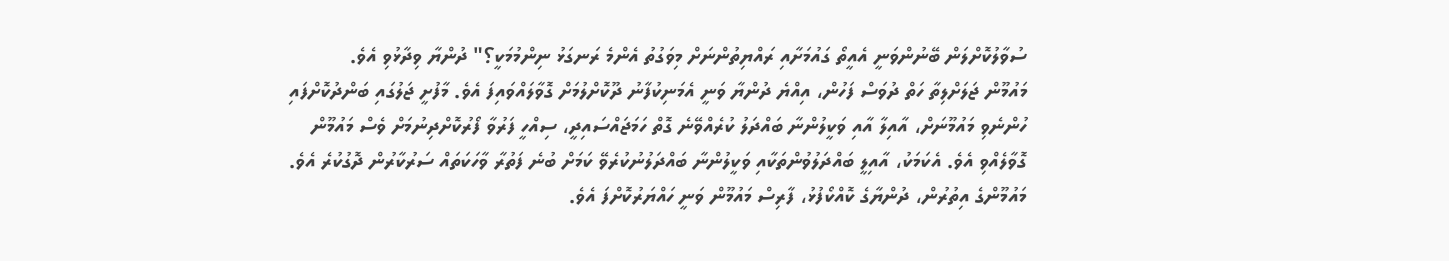ސުވާލުކޮށްލަން ބޭނުންވަނީ އެއީތޯ ގައުމަށާއި ރައްޔިތުންނަށް މިވަގުތު އެންމެ ރަނގަޅު ނިންމުމަކީ؟" ދުންޔާ ވިދާޅުވި އެވެ.
މައުމޫން ޖަލަށްލިތާ ހަތް ދުވަސް ފަހުން، އިއްޔެ ދުންޔާ ވަނީ އެމަނިކުފާނު ދޫކޮށްލުމަށް ގޮވާލައްވައިފަ އެވެ. މާފުށީ ޖަލުގައި ބަންދުކޮށްފައި ހުންނެވި މައުމޫނަށް، އާއިލާ އާއި ވަކީލުންނާ ބައްދަލު ކުރެއްވޭނެ ގޮތް ހަމަޖައްސައިދީ، ސިއްހީ ފަރުވާ ފޯރުކޮށްދިނުމަށް ވެސް މައުމޫން ގޮވާލެއްވި އެވެ. އެކަމަކު، އާއިލީ ބައްދަލުވުންތަކާއި ވަކީލުންނާ ބައްދަލުނުކުރެވޭ ކަމަށް ބުނެ ފަތުރާ ވާހަކަތައް ސަރުކާރުން ދޮގުކުރެ އެވެ.
މައުމޫންގެ އިތުރުން، ދުންޔާގެ ކޮއްކޯފުޅު، ފާރިސް މައުމޫން ވަނީ ހައްޔަރުކޮށްފަ އެވެ.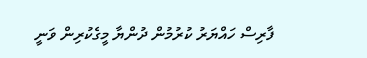ފާރިސް ހައްޔަރު ކުރުމުން ދުންޔާ މީގެކުރިން ވަނީ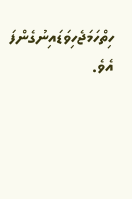ހިތްހަމަޖެހިވަޑައިނުގެންފަ އެވެ.